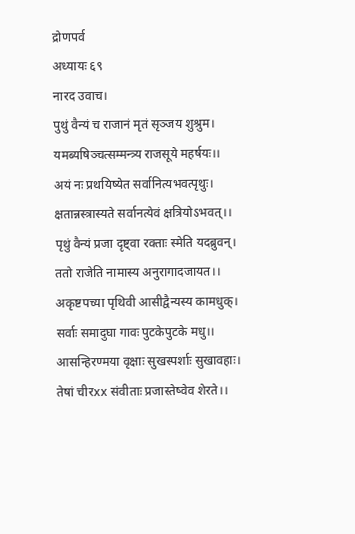द्रोणपर्व
अध्यायः ६९
नारद उवाच।
पुथुं वैन्यं च राजानं मृतं सृञ्जय शुश्रुम।
यमब्यषिञ्चत्सम्मन्त्र्य राजसूये महर्षयः।।
अयं नः प्रथयिष्येत सर्वानित्यभवत्पृथुः।
क्षतान्नस्त्रास्यते सर्वानत्येवं क्षत्रियोऽभवत्।।
पृथुं वैन्यं प्रजा दृष्ट्वा रक्ताः स्मेति यदब्रुवन्।
ततो राजेति नामास्य अनुरागादजायत।।
अकृष्टपच्या पृथिवी आसीद्वैन्यस्य कामधुक्।
सर्वाः समादुघा गावः पुटकेपुटके मधु।।
आसन्हिरण्मया वृक्षाः सुखस्पर्शाः सुखावहाः।
तेषां चीरxx संवीताः प्रजास्तेष्वेव शेरते।।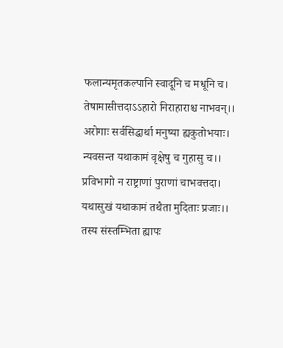फलान्यमृतकल्पानि स्वादूनि च मधूनि च।
तेषामासीत्तदाऽऽहारो निराहाराश्च नाभवन्।।
अरोगाः सर्वसिद्धार्था मनुष्या ह्यकुतोभयाः।
न्यवसन्त यथाकामं वृक्षेषु च गुहासु च।।
प्रविभागो न राष्ट्राणां पुराणां चाभवत्तदा।
यथासुखं यथाकामं तथैता मुदिताः प्रजाः।।
तस्य संस्तम्भिता ह्यापः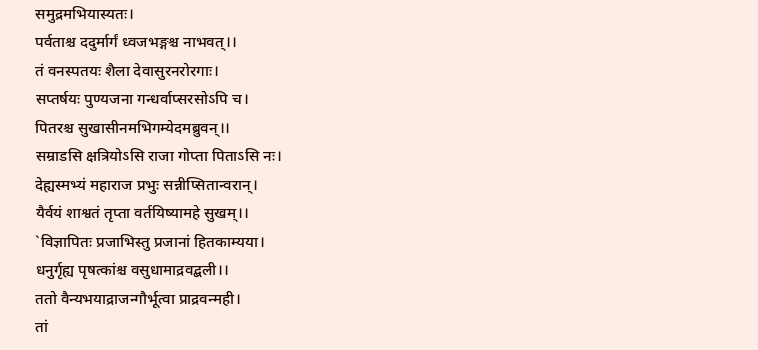समुद्रमभियास्यतः।
पर्वताश्च ददुर्मार्गं ध्वजभङ्गश्च नाभवत्।।
तं वनस्पतयः शैला देवासुरनरोरगाः।
सप्तर्षयः पुण्यजना गन्धर्वाप्सरसोऽपि च।
पितरश्च सुखासीनमभिगम्येदमब्रुवन्।।
सम्राडसि क्षत्रियोऽसि राजा गोप्ता पिताऽसि नः।
देह्यस्मभ्यं महाराज प्रभुः सन्नीप्सितान्वरान्।
यैर्वयं शाश्वतं तृप्ता वर्तयिष्यामहे सुखम्।।
`विज्ञापितः प्रजाभिस्तु प्रजानां हितकाम्यया।
धनुर्गृह्य पृषत्कांश्च वसुधामाद्रवद्बली।।
ततो वैन्यभयाद्राजन्गौर्भूत्वा प्राद्रवन्मही।
तां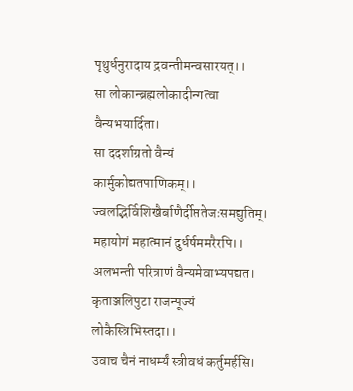पृथुर्धनुरादाय द्रवन्तीमन्वसारयत्।।
सा लोकान्ब्रह्मलोकादीन्गत्वा वैन्यभयार्दिता।
सा ददर्शाग्रतो वैन्यं कार्मुकोद्यतपाणिकम्।।
ज्वलद्भिर्विशिखैर्बाणैर्दीप्ततेजःसमद्युतिम्।
महायोगं महात्मानं दुर्धर्षममरैरपि।।
अलभन्ती परित्राणं वैन्यमेवाभ्यपद्यत।
कृताञ्जलिपुटा राजन्पूज्यं लोकैस्त्रिभिस्तदा।।
उवाच चैनं नाधर्म्यं स्त्रीवधं कर्तुमर्हसि।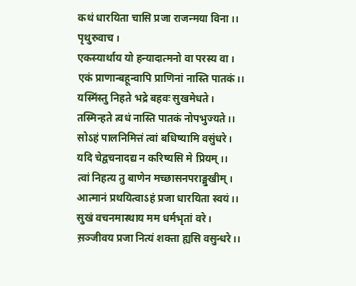कथं धारयिता चासि प्रजा राजन्मया विना।।
पृथुरुवाच।
एकस्यार्थाय यो हन्यादात्मनो वा परस्य वा।
एकं प्राणान्बहून्वापि प्राणिनां नास्ति पातकं।।
यस्मिंस्तु निहते भद्रे बहवः सुखमेधते।
तस्मिन्हते त्वधं नास्ति पातकं नोपभुज्यते।।
सोऽहं पालनिमित्तं त्वां बधिष्यामि वसुंधरे।
यदि चेद्वचनादद्य न करिष्यसि मे प्रियम्।।
त्वां निहत्य तु बाणेन मच्छासनपराङ्मुखीम्।
आत्मानं प्रथयित्वाऽहं प्रजा धारयिता स्वयं।।
सुखं वचनमास्थाय मम धर्मभृतां वरे।
स़ञ्जीवय प्रजा नित्यं शक्ता ह्यसि वसुन्धरे।।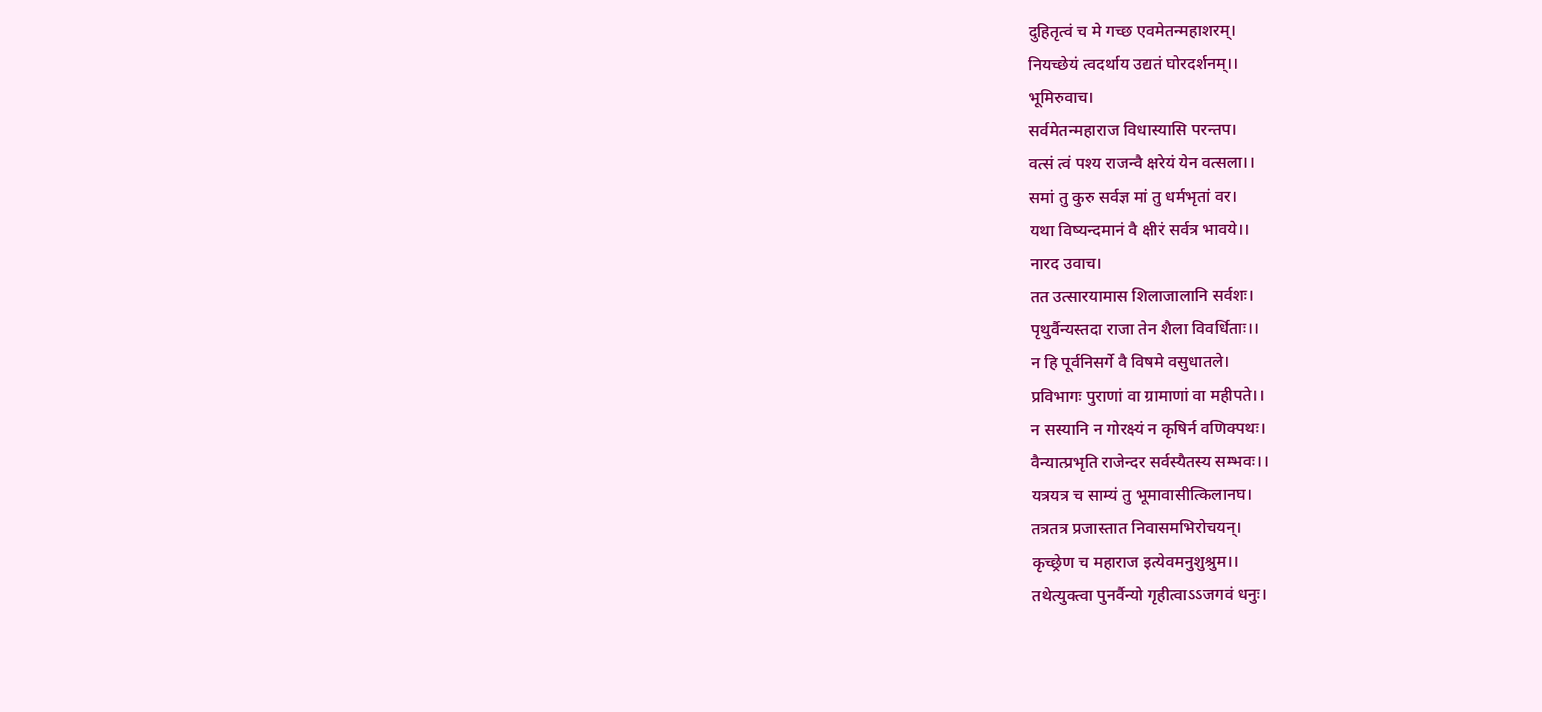दुहितृत्वं च मे गच्छ एवमेतन्महाशरम्।
नियच्छेयं त्वदर्थाय उद्यतं घोरदर्शनम्।।
भूमिरुवाच।
सर्वमेतन्महाराज विधास्यासि परन्तप।
वत्सं त्वं पश्य राजन्वै क्षरेयं येन वत्सला।।
समां तु कुरु सर्वज्ञ मां तु धर्मभृतां वर।
यथा विष्यन्दमानं वै क्षीरं सर्वत्र भावये।।
नारद उवाच।
तत उत्सारयामास शिलाजालानि सर्वशः।
पृथुर्वैन्यस्तदा राजा तेन शैला विवर्धिताः।।
न हि पूर्वनिसर्गे वै विषमे वसुधातले।
प्रविभागः पुराणां वा ग्रामाणां वा महीपते।।
न सस्यानि न गोरक्ष्यं न कृषिर्न वणिक्पथः।
वैन्यात्प्रभृति राजेन्दर सर्वस्यैतस्य सम्भवः।।
यत्रयत्र च साम्यं तु भूमावासीत्किलानघ।
तत्रतत्र प्रजास्तात निवासमभिरोचयन्।
कृच्छ्रेण च महाराज इत्येवमनुशुश्रुम।।
तथेत्युक्त्वा पुनर्वैन्यो गृहीत्वाऽऽजगवं धनुः।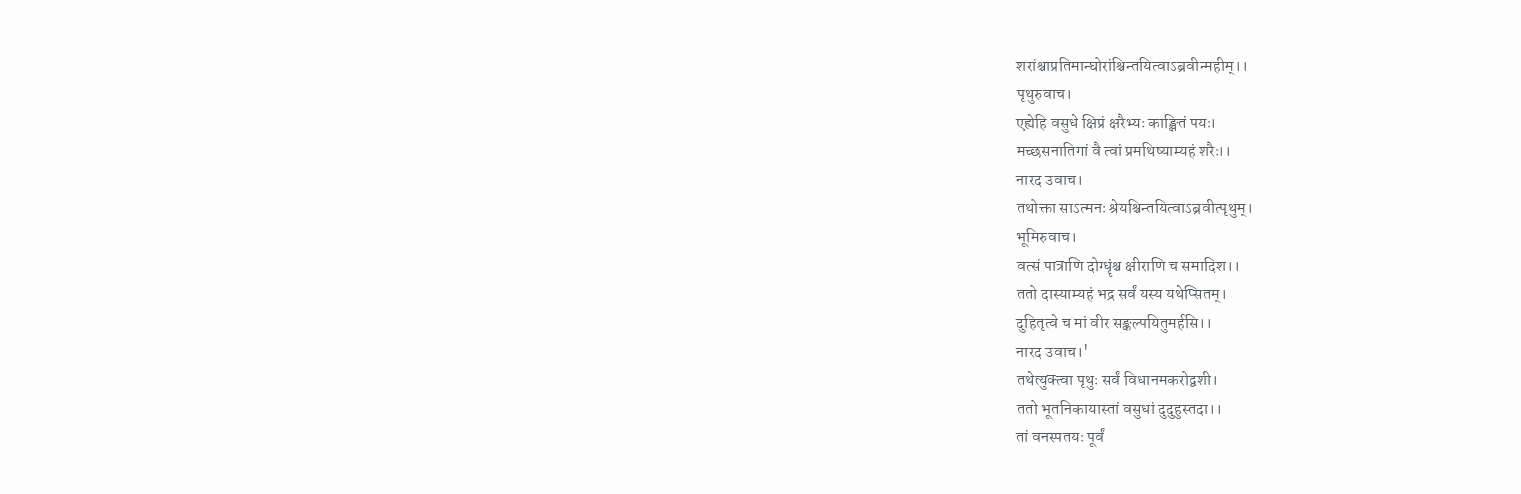शरांश्चाप्रतिमान्घोरांश्चिन्तयित्वाऽब्रवीन्महीम्।।
पृथुरुवाच।
एह्येहि वसुधे क्षिप्रं क्षरैभ्यः काङ्क्षितं पयः।
मच्छसनातिगां वै त्वां प्रमथिष्याम्यहं शरैः।।
नारद उवाच।
तथोक्ता साऽत्मनः श्रेयश्चिन्तयित्वाऽब्रवीत्पृथुम्।
भूमिरुवाच।
वत्सं पात्राणि दोग्धॄंश्च क्षीराणि च समादिश।।
ततो दास्याम्यहं भद्र सर्वं यस्य यथेप्सितम्।
दुहितृत्वे च मां वीर सङ्कल्पयितुमर्हसि।।
नारद उवाच।'
तथेत्युक्त्वा पृथुः सर्वं विधानमकरोद्वशी।
ततो भूतनिकायास्तां वसुधां दुदुहुस्तदा।।
तां वनस्पतयः पूर्वं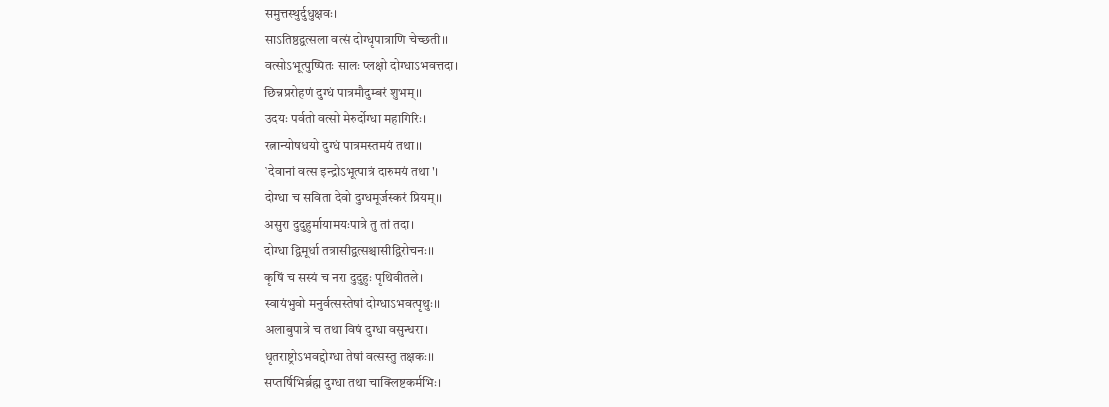समुत्तस्थुर्दुधुक्षवः।
साऽतिष्ठद्वत्सला वत्सं दोग्धृपात्राणि चेच्छती।।
वत्सोऽभूत्पुष्पितः सालः प्लक्षो दोग्धाऽभवत्तदा।
छिन्नप्ररोहणं दुग्धं पात्रमौदुम्बरं शुभम्।।
उदयः पर्वतो वत्सो मेरुर्दोग्धा महागिरिः।
रत्नान्योषधयो दुग्धं पात्रमस्तमयं तथा।।
`देवानां वत्स इन्द्रोऽभूत्पात्रं दारुमयं तथा'।
दोग्धा च सविता देवो दुग्धमूर्जस्करं प्रियम्।।
असुरा दुदुहुर्मायामयःपात्रे तु तां तदा।
दोग्धा द्विमूर्धा तत्रासीद्वत्सश्चासीद्विरोचनः।।
कृषिं च सस्यं च नरा दुदुहुः पृथिवीतले।
स्वायंभुवो मनुर्वत्सस्तेषां दोग्धाऽभवत्पृथुः।।
अलाबुपात्रे च तथा विषं दुग्धा वसुन्धरा।
धृतराष्ट्रोऽभवद्दोग्धा तेषां वत्सस्तु तक्षकः।।
सप्तर्षिभिर्ब्रह्म दुग्धा तथा चाक्लिष्टकर्मभिः।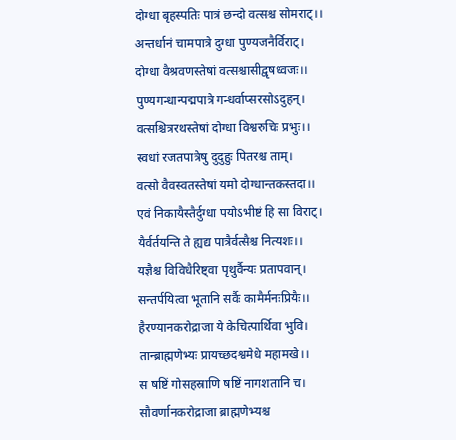दोग्धा बृहस्पतिः पात्रं छन्दो वत्सश्च सोमराट्।।
अन्तर्धानं चामपात्रे दुग्धा पुण्यजनैर्विराट्।
दोग्धा वैश्रवणस्तेषां वत्सश्चासीद्वृषध्वजः।।
पुण्यगन्धान्पद्मपात्रे गन्धर्वाप्सरसोऽदुहन्।
वत्सश्चित्ररथस्तेषां दोग्धा विश्वरुचिः प्रभुः।।
स्वधां रजतपात्रेषु दुदुहुः पितरश्च ताम्।
वत्सो वैवस्वतस्तेषां यमो दोग्धान्तकस्तदा।।
एवं निकायैस्तैर्दुग्धा पयोऽभीष्टं हि सा विराट्।
यैर्वर्तयन्ति ते ह्यद्य पात्रैर्वत्सैश्च नित्यशः।।
यज्ञैश्च विविधैरिष्ट्वा पृथुर्वैन्यः प्रतापवान्।
सन्तर्पयित्वा भूतानि सर्वैः कामैर्मनःप्रियैः।।
हैरण्यानकरोद्राजा ये केचित्पार्थिवा भुवि।
तान्ब्राह्मणेभ्यः प्रायच्छदश्वमेधे महामखे।।
स षष्टिं गोसहस्राणि षष्टिं नागशतानि च।
सौवर्णानकरोद्राजा ब्राह्मणेभ्यश्च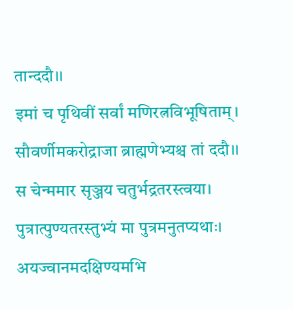तान्ददौ।।
इमां च पृथिवीं सर्वां मणिरत्नविभूषिताम्।
सौवर्णीमकरोद्राजा ब्राह्मणेभ्यश्च तां ददौ।।
स चेन्ममार सृञ्जय चतुर्भद्रतरस्त्वया।
पुत्रात्पुण्यतरस्तुभ्यं मा पुत्रमनुतप्यथाः।
अयज्वानमदक्षिण्यमभि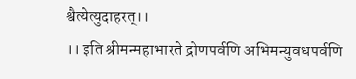श्वैत्येत्युदाहरत्।।
।। इति श्रीमन्महाभारते द्रोणपर्वणि अभिमन्युवधपर्वणि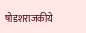षोडशराजकीये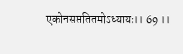एकोनसप्ततितमोऽध्यायः।। 69 ।।